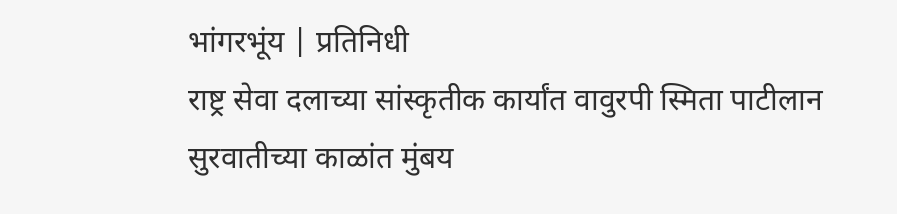भांगरभूंय | प्रतिनिधी
राष्ट्र सेवा दलाच्या सांस्कृतीक कार्यांत वावुरपी स्मिता पाटीलान सुरवातीच्या काळांत मुंबय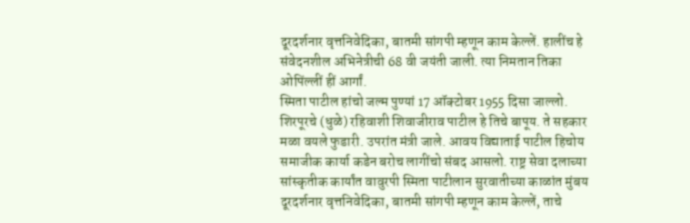दूरदर्शनार वृत्तनिवेदिका, बातमी सांगपी म्हणून काम केल्लें. हालींच हे संवेदनशील अभिनेत्रीची 68 वी जयंती जाली. त्या निमतान तिका ओपिंल्लीं हीं आर्गां.
स्मिता पाटील हांचो जल्म पुण्यां 17 ऑक्टोबर 1955 दिसा जाल्लो. शिरपूरचे (धुळे) रहिवाशी शिवाजीराव पाटील हे तिचे बापूय. ते सहकार मळा वयले फुडारी. उपरांत मंत्री जाले. आवय विद्याताई पाटील हिचोय समाजीक कार्या कडेन बरोच लागींचो संबद आसलो. राष्ट्र सेवा दलाच्या सांस्कृतीक कार्यांत वावुरपी स्मिता पाटीलान सुरवातीच्या काळांत मुंबय दूरदर्शनार वृत्तनिवेदिका, बातमी सांगपी म्हणून काम केल्लें, ताचे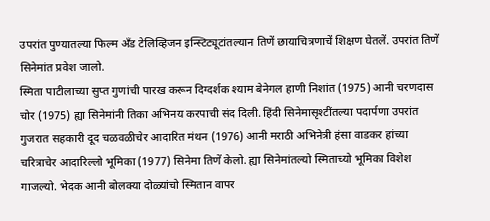उपरांत पुण्यातल्या फिल्म अँड टेलिव्हिजन इन्स्टिट्यूटांतल्यान तिणें छायाचित्रणाचें शिक्षण घेतलें. उपरांत तिणें सिनेमांत प्रवेश जालो.
स्मिता पाटीलाच्या सुप्त गुणांची पारख करून दिग्दर्शक श्याम बेनेगल हाणी निशांत (1975) आनी चरणदास चोर (1975) ह्या सिनेमांनी तिका अभिनय करपाची संद दिली. हिंदी सिनेमासृश्टींतल्या पदार्पणा उपरांत गुजरात सहकारी दूद चळवळीचेर आदारित मंथन (1976) आनी मराठी अभिनेत्री हंसा वाडकर हांच्या चरित्राचेर आदारिल्लो भूमिका (1977) सिनेमा तिणें केलो. ह्या सिनेमांतल्यो स्मिताच्यो भूमिका विशेश गाजल्यो. भेदक आनी बोलक्या दोळ्यांचो स्मितान वापर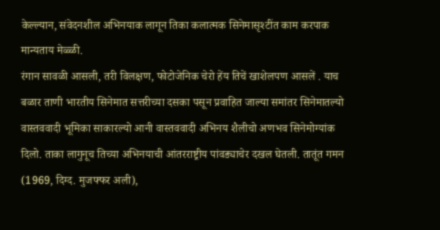केल्ल्यान, संवेदनशील अभिनयाक लागून तिका कलात्मक सिनेमासृश्टींत काम करपाक मान्यताय मेळ्ळी.
रंगान सावळी आसली, तरी विलक्षण, फोटोजेनिक चेरो हेंय तिचें खाशेलपण आसलें . याच बळार ताणी भारतीय सिनेमात सत्तरीच्या दसका पसून प्रवाहित जाल्या समांतर सिनेमातल्यो वास्तववादी भूमिका साकारल्यो आनी वास्तववादी अभिनय शैलीचो अणभव सिनेमोग्यांक दिलो. ताका लागुनूच तिच्या अभिनयाची आंतरराष्ट्रीय पांवड्याचेर दखल घेतली. तातूंत गमन (1969, दिग्द. मुजफ्फर अली),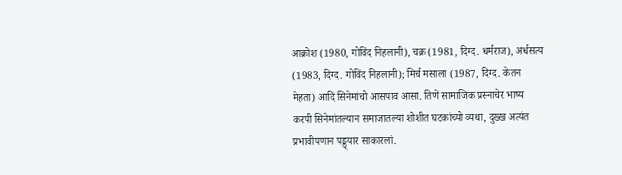आक्रोश (1980, गोविंद निहलानी), चक्र (1981, दिग्द. धर्मराज), अर्धसत्य (1983, दिग्द. गोविंद निहलानी); मिर्च मसाला (1987, दिग्द. केतन मेहता) आदिं सिनेमांचो आसपाव आसा. तिणें सामाजिक प्रस्नाचेर भाष्य करपी सिनेमांतल्यान समाजातल्या शोशीत घटकांच्यो व्यथा, दुख्ख अत्यंत प्रभावीपणान पड्ड्यार साकारलां.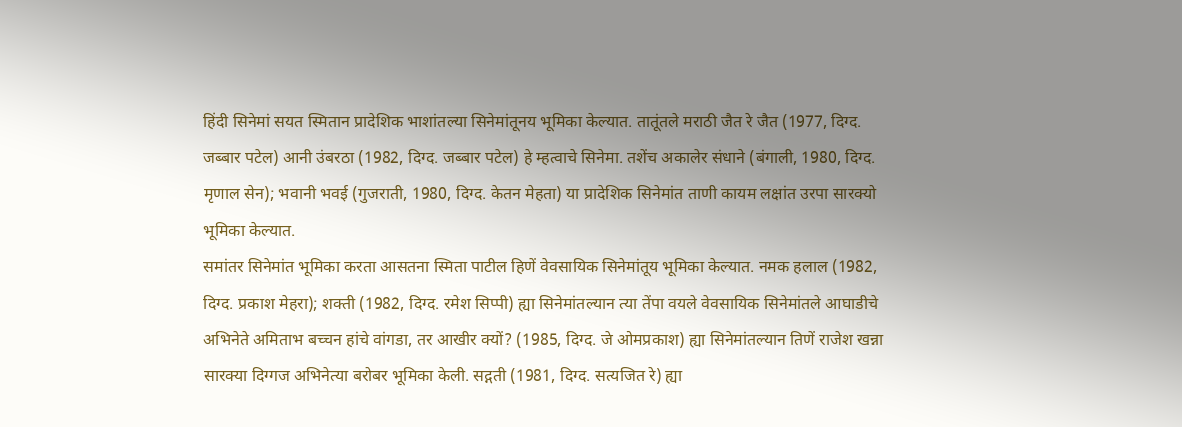हिंदी सिनेमां सयत स्मितान प्रादेशिक भाशांतल्या सिनेमांतूनय भूमिका केल्यात. तातूंतले मराठी जैत रे जैत (1977, दिग्द. जब्बार पटेल) आनी उंबरठा (1982, दिग्द. जब्बार पटेल) हे म्हत्वाचे सिनेमा. तशेंच अकालेर संधाने (बंगाली, 1980, दिग्द. मृणाल सेन); भवानी भवई (गुजराती, 1980, दिग्द. केतन मेहता) या प्रादेशिक सिनेमांत ताणी कायम लक्षांत उरपा सारक्यो भूमिका केल्यात.
समांतर सिनेमांत भूमिका करता आसतना स्मिता पाटील हिणें वेवसायिक सिनेमांतूय भूमिका केल्यात. नमक हलाल (1982, दिग्द. प्रकाश मेहरा); शक्ती (1982, दिग्द. रमेश सिप्पी) ह्या सिनेमांतल्यान त्या तेंपा वयले वेवसायिक सिनेमांतले आघाडीचे अभिनेते अमिताभ बच्चन हांचे वांगडा, तर आखीर क्यों? (1985, दिग्द. जे ओमप्रकाश) ह्या सिनेमांतल्यान तिणें राजेश खन्ना सारक्या दिग्गज अभिनेत्या बरोबर भूमिका केली. सद्गती (1981, दिग्द. सत्यजित रे) ह्या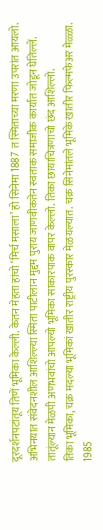दूरदर्शनपटांतूय तिणें भूमिका केल्ली. केतन मेहता हांचो ‘मिर्च मसाला’ हो सिनेमा 1887 त स्मिताच्या मरणा उपरांत आयलो. अभिनयात संवेदनशील आशिल्ल्या स्मिता पाटीलान मुद्दम पुराय जाणवीकतेन स्वताक समाजीक कार्यांत जोडून घेतिल्लें. तातूंल्यान मेळपी अणभवांचो आपल्यो भूमिका साकारपाक वापर केल्लो. तिका छायाचित्रणाचो छंद आशिल्लो.
तिका भूमिका, चक्र मदल्या भूमिकां खातीर राष्ट्रीय पुरस्कार मेळयल्यात. चक्र सिनेमांतले भूमिके खातीर फिल्मफेअर मेळ्ळा.
1985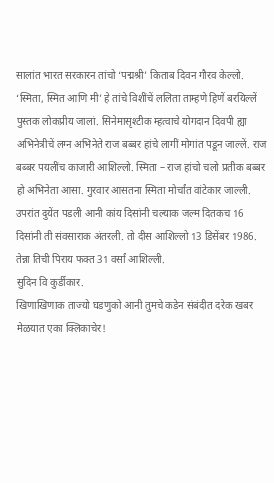सालांत भारत सरकारन तांचो ‘पद्मश्रीʼ किताब दिवन गौरव केल्लो. ‘स्मिता, स्मित आणि मी’ हे तांचे विशींचें ललिता ताम्हणे हिणें बरयिल्लें पुस्तक लोकप्रीय जालां. सिनेमासृश्टीक म्हत्वाचे योगदान दिवपी ह्या अभिनेत्रीचें लग्न अभिनेते राज बब्बर हांचे लागीं मोगांत पडून जाल्लें. राज बब्बर पयलींच काजारी आशिल्लो. स्मिता – राज हांचो चलो प्रतीक बब्बर हो अभिनेता आसा. गुरवार आसतना स्मिता मोर्चांत वांटेकार जाल्ली. उपरांत दुयेंत पडली आनी कांय दिसांनी चल्याक जल्म दितकच 16 दिसांनी ती संवसाराक अंतरली. तो दीस आशिल्लो 13 डिसेंबर 1986. तेन्ना तिची पिराय फक्त 31 वर्सां आशिल्ली.
सुदिन वि कुर्डीकार.
खिणाखिणाक ताज्यो घडणुको आनी तुमचे कडेन संबंदीत दरेक खबर मेळयात एका क्लिकाचेर!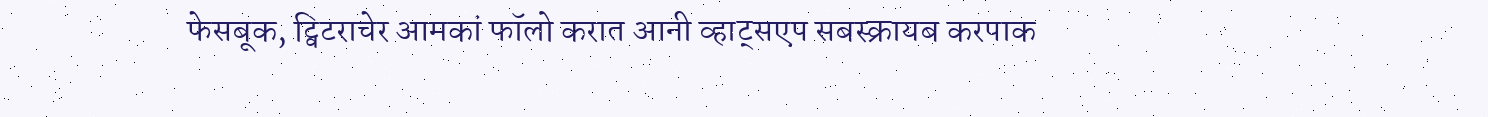फेसबूक, ट्विटराचेर आमकां फॉलो करात आनी व्हाट्सएप सबस्क्रायब करपाक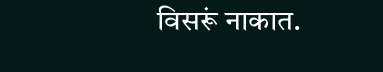विसरूं नाकात.